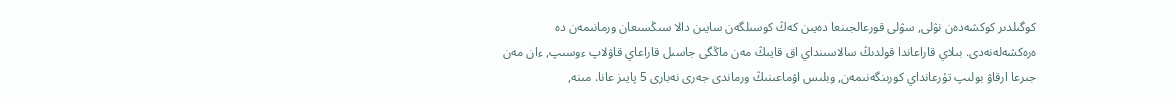كوگىلدىر كوكشەدەن نۋلى, سۋلى قورعالجىنعا دەيىن كەڭ كوسىلگەن سايىن دالا سىڭسىعان ورمانىمەن دە ەرەكشەلەنەدى. بىلاي قاراعاندا قولدىڭ سالاسىنداي اق قايىڭ مەن ماڭگى جاسىل قاراعاي قاۋلاپ ءوسىپ, ءان مەن جىرعا ارقاۋ بولىپ تۇرعانداي كورىنگەنىمەن, وبلىس اۋماعىنىڭ ورماندى جەرى نەبارى 5 پايىز عانا. مىنە,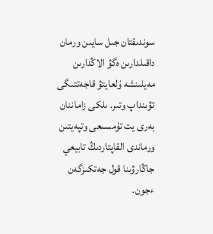سوندىقتان جىل سايىن ورمان داقىلدارىن ەگۋ الاڭدارىن مەيلىنشە ۇلعايتۋ قاجەتتىگى تۋىنداپ وتىر. ىلكى زاماننان بەرى يت تۇمسىعى وتپەيتىن ورماندى القاپتاردىڭ تابيعي جاڭارۋىنا قول جەتكىزگەن ءجون.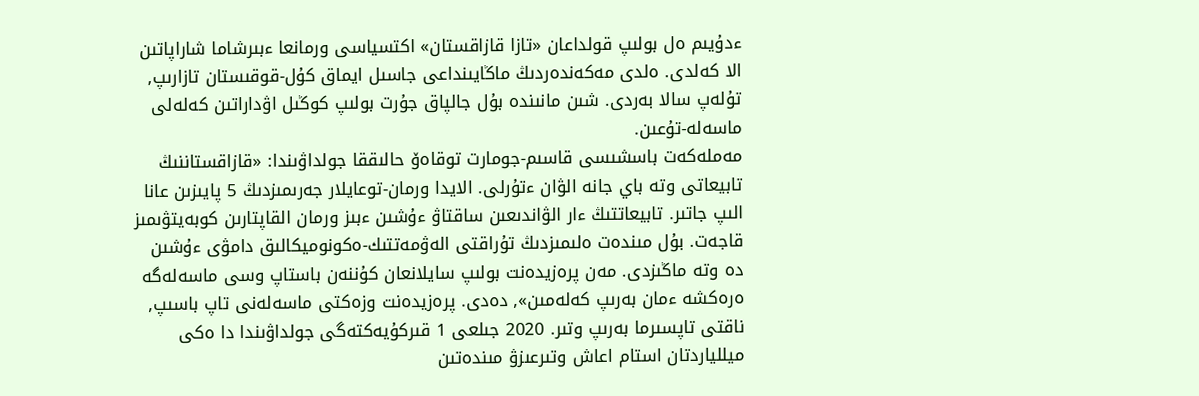ءدۇيىم ەل بولىپ قولداعان «تازا قازاقستان» اكتسياسى ورمانعا ءبىرشاما شاراپاتىن الا كەلدى. ەلدى مەكەندەردىڭ ماڭايىنداعى جاسىل ايماق كۇل-قوقىستان تازارىپ, تۇلەپ سالا بەردى. شىن مانىندە بۇل جالپاق جۇرت بولىپ كوڭىل اۋداراتىن كەلەلى ماسەلە-تۇعىن.
مەملەكەت باسشىسى قاسىم-جومارت توقاەۆ حالىققا جولداۋىندا: «قازاقستاننىڭ تابيعاتى وتە باي جانە الۋان ءتۇرلى. الايدا ورمان-توعايلار جەرىمىزدىڭ 5 پايىزىن عانا الىپ جاتىر. تابيعاتتىڭ ءار الۋاندىعىن ساقتاۋ ءۇشىن ءبىز ورمان القاپتارىن كوبەيتۋىمىز قاجەت. بۇل مىندەت ەلىمىزدىڭ تۇراقتى الەۋمەتتىك-ەكونوميكالىق دامۋى ءۇشىن دە وتە ماڭىزدى. مەن پرەزيدەنت بولىپ سايلانعان كۇننەن باستاپ وسى ماسەلەگە ەرەكشە ءمان بەرىپ كەلەمىن», دەدى. پرەزيدەنت وزەكتى ماسەلەنى تاپ باسىپ, ناقتى تاپسىرما بەرىپ وتىر. 2020 جىلعى 1 قىركۇيەكتەگى جولداۋىندا دا ەكى ميللياردتان استام اعاش وتىرعىزۋ مىندەتىن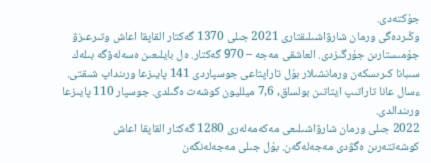جۇكتەدى.
وڭىردەگى ورمان شارۋاشىلىقتارى 2021 جىلى 1370 گەكتار القاپقا اعاش وتىرعىزۋ جۇمىستارىن جۇرگىزدى. العاشقى مەجە – 970 گەكتار. ەل بايلىعىن ەسەلەۋگە بىلەك سىبانا كىرىسكەن ورمانشىلار بۇل تاراپتاعى جوسپاردى 141 پايىزعا ورىنداپ شىقتى. ءسال عانا تاراتىپ ايتاتىن بولساق, 7,6 ميلليون كوشەت ەگىلدى. جوسپار 110 پايىزعا ورىندالدى.
2022 جىلى ورمان شارۋاشىلىعى مەكەمەلەرى 1280 گەكتار القاپقا اعاش كوشەتتەرىن ەگۋدى مەجەلەگەن. بۇل جىلى مەجەلەنگەن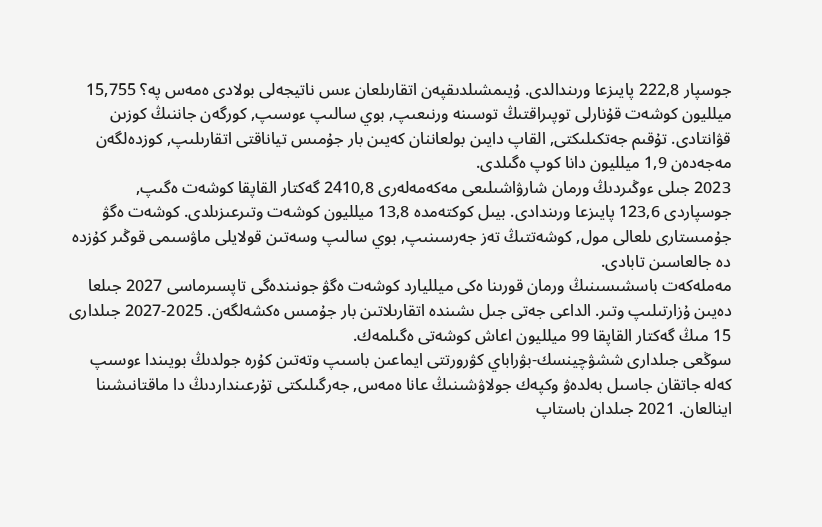جوسپار 222,8 پايىزعا ورىندالدى. ۇيىمشىلدىقپەن اتقارىلعان ءىس ناتيجەلى بولادى ەمەس پە؟ 15,755 ميلليون كوشەت قۇنارلى توپىراقتىڭ توسىنە ورنىعىپ, بوي سالىپ ءوسىپ, كورگەن جاننىڭ كوزىن قۋانتادى. تۇقىم جەتكىلىكتى, القاپ دايىن بولعاننان كەيىن بار جۇمىس تياناقتى اتقارىلىپ, كوزدەلگەن مەجەدەن 1,9 ميلليون دانا كوپ ەگىلدى.
2023 جىلى ءوڭىردىڭ ورمان شارۋاشىلىعى مەكەمەلەرى 2410,8 گەكتار القاپقا كوشەت ەگىپ, جوسپاردى 123,6 پايىزعا ورىندادى. بيىل كوكتەمدە 13,8 ميلليون كوشەت وتىرعىزىلدى. كوشەت ەگۋ جۇمىستارى ىلعالى مول, كوشەتتىڭ تەز جەرسىنىپ, بوي سالىپ وسەتىن قولايلى ماۋسىمى قوڭىر كۇزدە دە جالعاسىن تابادى.
مەملەكەت باسشىسىنىڭ ورمان قورىنا ەكى ميلليارد كوشەت ەگۋ جونىندەگى تاپسىرماسى 2027 جىلعا دەيىن ۇزارتىلىپ وتىر. الداعى جەتى جىل ىشىندە اتقارىلاتىن بار جۇمىس ەكشەلگەن. 2025-2027 جىلدارى 15 مىڭ گەكتار القاپقا 99 ميلليون اعاش كوشەتى ەگىلمەك.
سوڭعى جىلدارى ششۋچينسك-بۋراباي كۋرورتتى ايماعىن باسىپ وتەتىن كۇرە جولدىڭ بويىندا ءوسىپ كەلە جاتقان جاسىل بەلدەۋ وكپەك جولاۋشىنىڭ عانا ەمەس, جەرگىلىكتى تۇرعىنداردىڭ دا ماقتانىشىنا اينالعان. 2021 جىلدان باستاپ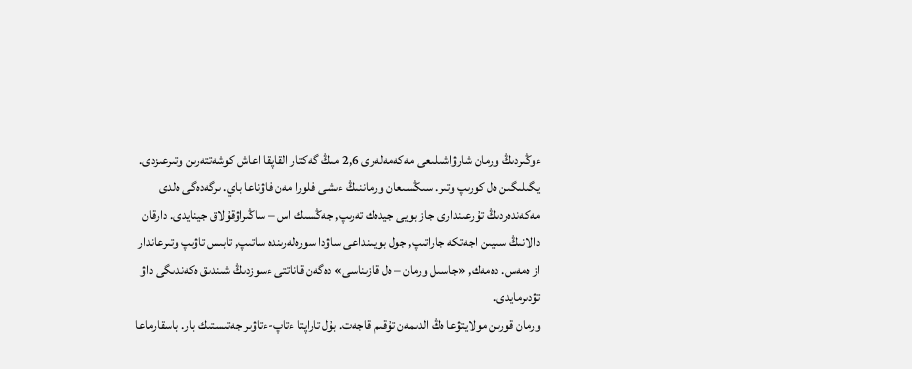ءوڭىردىڭ ورمان شارۋاشىلىعى مەكەمەلەرى 2,6 مىڭ گەكتار القاپقا اعاش كوشەتتەرىن وتىرعىزدى. يگىلىگىن ەل كورىپ وتىر. سىڭسىعان ورماننىڭ ءىشى فلورا مەن فاۋناعا باي. ىرگەدەگى ەلدى مەكەندەردىڭ تۇرعىندارى جاز بويى جيدەك تەرىپ, جەڭسىك اس – ساڭىراۋقۇلاق جينايدى. دارقان دالانىڭ سىيىن اجەتكە جاراتىپ, جول بويىنداعى ساۋدا سورەلەرىندە ساتىپ, تابىس تاۋىپ وتىرعاندار از ەمەس. دەمەك, «جاسىل ورمان – ەل قازىناسى» دەگەن قاناتتى ءسوزدىڭ شىندىق ەكەندىگى داۋ تۋدىرمايدى.
ورمان قورىن مولايتۋعا ەڭ الدىمەن تۇقىم قاجەت. بۇل تاراپتا ءتاپ-ءتاۋىر جەتىستىك بار. باسقارماعا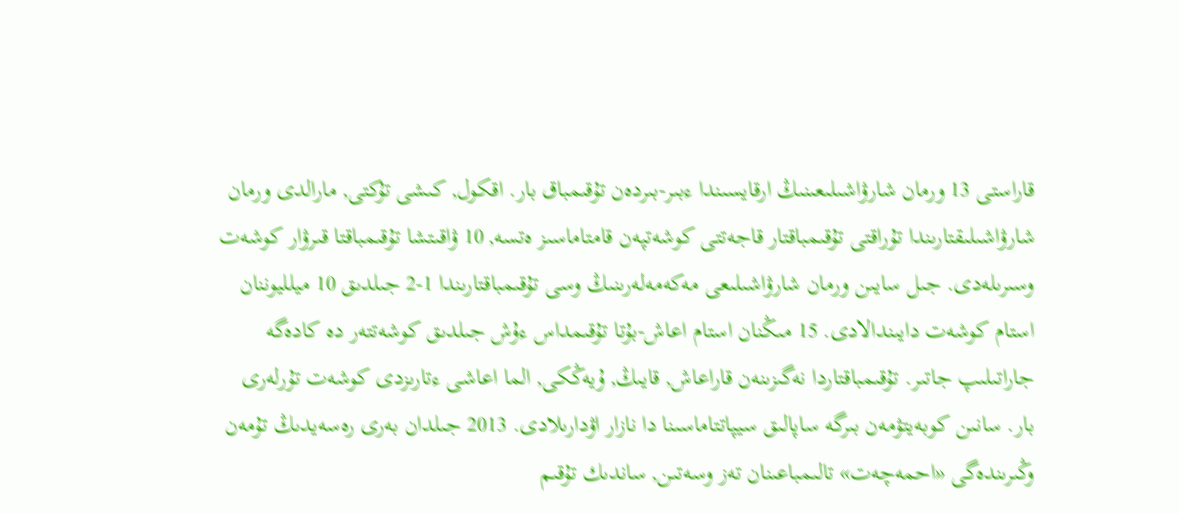قاراستى 13 ورمان شارۋاشىلىعىنىڭ ارقايسىندا ءبىر-بىردەن تۇقىمباق بار. اقكول, كىشى تۇكتى, مارالدى ورمان شارۋاشىلىقتارىندا تۇراقتى تۇقىمباقتار قاجەتتى كوشەتپەن قامتاماسىز ەتسە, 10 ۋاقىتشا تۇقىمباقتا قىرۋار كوشەت وسىرىلەدى. جىل سايىن ورمان شارۋاشىلىعى مەكەمەلەرىنىڭ وسى تۇقىمباقتارىندا 1-2 جىلدىق 10 ميلليوننان استام كوشەت دايىندالادى. 15 مىڭنان استام اعاش-بۇتا تۇقىمداس ءۇش جىلدىق كوشەتتەر دە كادەگە جاراتىلىپ جاتىر. تۇقىمباقتاردا نەگىزىنەن قاراعاش, قايىڭ, ۇيەڭكى, الما اعاشى ءتارىزدى كوشەت تۇرلەرى بار. سانىن كوبەيتۋمەن بىرگە ساپالىق سيپاتتاماسىنا دا نازار اۋدارىلادى. 2013 جىلدان بەرى رەسەيدىڭ تۇمەن وڭىرىندەگى «احمەچەت» تالىمباعىنان تەز وسەتىن, ساندىك تۇقىم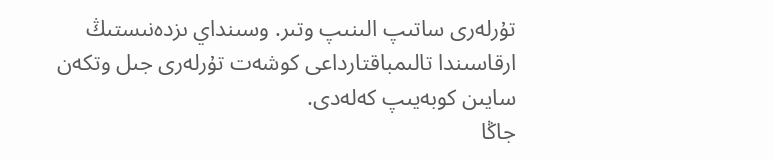تۇرلەرى ساتىپ الىنىپ وتىر. وسىنداي ىزدەنىستىڭ ارقاسىندا تالىمباقتارداعى كوشەت تۇرلەرى جىل وتكەن سايىن كوبەيىپ كەلەدى.
جاڭا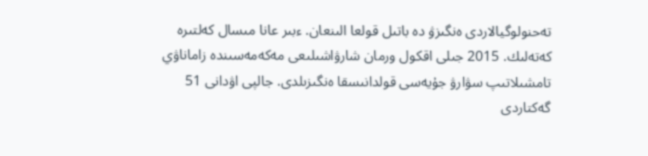تەحنولوگيالاردى ەنگىزۋ دە باتىل قولعا الىنعان. ءبىر عانا مىسال كەلتىرە كەتەلىك. 2015 جىلى اقكول ورمان شارۋاشىلىعى مەكەمەسىندە زاماناۋي تامشىلاتىپ سۋارۋ جۇيەسى قولدانىسقا ەنگىزىلدى. جالپى اۋدانى 51 گەكتاردى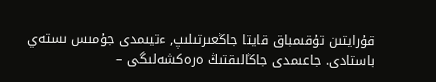قۇرايتىن تۇقىمباق قايتا جاڭعىرتىلىپ, ءتيىمدى جۇمىس ىستەي باستادى. جاعىمدى جاڭالىقتىڭ ەرەكشەلىگى –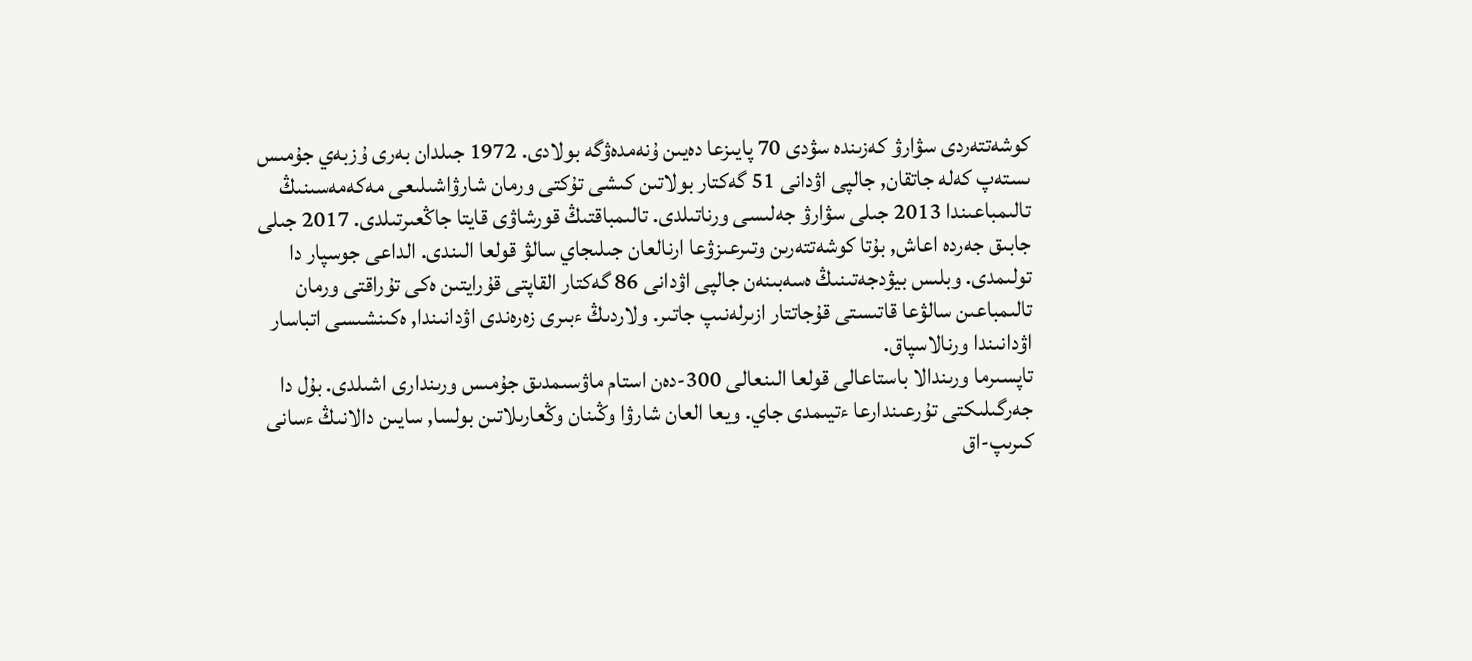كوشەتتەردى سۋارۋ كەزىندە سۋدى 70 پايىزعا دەيىن ۇنەمدەۋگە بولادى. 1972 جىلدان بەرى ۇزبەي جۇمىس ىستەپ كەلە جاتقان, جالپى اۋدانى 51 گەكتار بولاتىن كىشى تۇكتى ورمان شارۋاشىلىعى مەكەمەسىنىڭ تالىمباعىندا 2013 جىلى سۋارۋ جەلىسى ورناتىلدى. تالىمباقتىڭ قورشاۋى قايتا جاڭعىرتىلدى. 2017 جىلى جابىق جەردە اعاش, بۇتا كوشەتتەرىن وتىرعىزۋعا ارنالعان جىلىجاي سالۋ قولعا الىندى. الداعى جوسپار دا تولىمدى. وبلىس بيۋدجەتىنىڭ ەسەبىنەن جالپى اۋدانى 86 گەكتار القاپتى قۇرايتىن ەكى تۇراقتى ورمان تالىمباعىن سالۋعا قاتىستى قۇجاتتار ازىرلەنىپ جاتىر. ولاردىڭ ءبىرى زەرەندى اۋدانىندا, ەكىنشىسى اتباسار اۋدانىندا ورنالاسپاق.
تاپسىرما ورىندالا باستاعالى قولعا الىنعالى 300-دەن استام ماۋسىمدىق جۇمىس ورىندارى اشىلدى. بۇل دا جەرگىلىكتى تۇرعىندارعا ءتيىمدى جاي. ويعا العان شارۋا وڭىنان وڭعارىلاتىن بولسا, سايىن دالانىڭ ءسانى كىرىپ-اق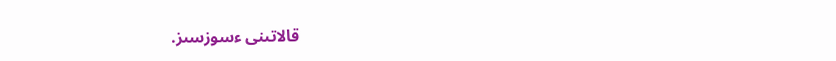قالاتىنى ءسوزسىز.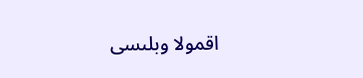اقمولا وبلىسى